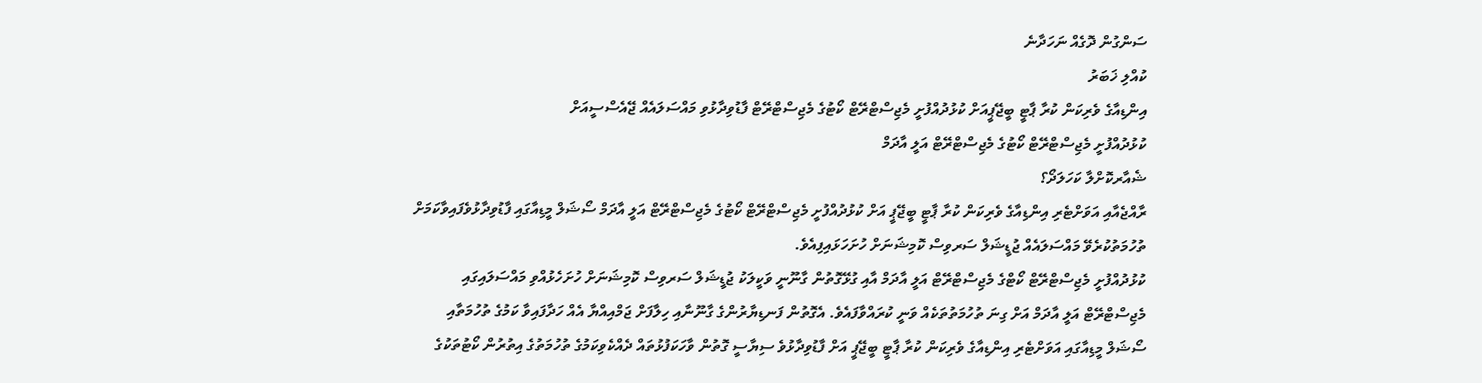ސަންގުން ދޮގެއް ނަހަދާނެ
ކުއްލި ޚަބަރު
އިންޑިއާގެ ވެރިކަން ކުރާ ޕާޓީ ބީޖޭޕީއަށް ކުޅުދުއްފުށީ މެޖިސްޓްރޭޓް ކޯޓުގެ މެޖިސްޓްރޭޓް ފާޑުވިދާޅުވި މައްސަލައެއް ޖޭއެސްސީއަށް
ކުޅުދުއްފުށީ މެޖިސްޓްރޭޓް ކޯޓުގެ މެޖިސްޓްރޭޓް އަލީ އާދަމް
ޝެއާރކޮށްލާ ކަހަލަދޯ؟
ރާއްޖެއާއި އަވަށްޓެރި އިންޑިއާގެ ވެރިކަން ކުރާ ޕާޓީ ބީޖޭޕީ އަށް ކުޅުދުއްފުށީ މެޖިސްޓްރޭޓް ކޯޓުގެ މެޖިސްޓްރޭޓް އަލީ އާދަމް ސޯޝަލް މީޑިއާގައި ފާޑުވިދާޅުވެފައިވާކަމަށް ތުހުމަތުކުރެވޭ މައްސަލައެއް ޖުޑީޝަލް ސަރވިސް ކޮމިޝަނަށް ހުށަހަޅައިފިއެވެ.
ކުޅުދުއްފުށީ މެޖިސްޓްރޭޓް ކޯޓްގެ މެޖިސްޓްރޭޓް އަލީ އާދަމް އާއި ގުޅޭގޮތުން ގާނޫނީ ވަކީލަކު ޖުޑީޝަލް ސަރވިސް ކޮމިޝަނަށް ހުށަހެޅުއްވި މައްސަލައިގައި މެޖިސްޓްރޭޓް އަލީ އާދަމް އަށް ގިނަ ތުހުމަތުތަކެއް ވަނީ ކުރައްވާފައެވެ. އެގޮތުން ފަނޑިޔާރުންގެ ގާނޫނާއި ހިލާފަށް ޖަމްއިއްޔާ އެއް ހަދާފައިވާ ކަމުގެ ތުހުމަތާއި ސޯޝަލް މީޑިއާގައި އަވަށްޓެރި އިންޑިއާގެ ވެރިކަން ކުރާ ޕާޓީ ބީޖޭޕީ އަށް ފާޑުވިދާޅުވެ ސިޔާސީ ގޮތުން ވާހަކަފުޅުތައް ދެއްކެވިކަމުގެ ތުހުމަތުގެ އިތުރުން ކޯޓުތަކުގެ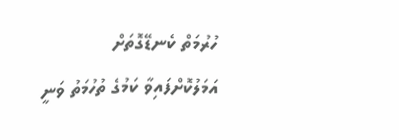ހުރުމަތް ކެނޑޭގޮތަށް އަމަލުކޮށްފައިވާ ކަމުގެ ތުހުމަތު ވަނީ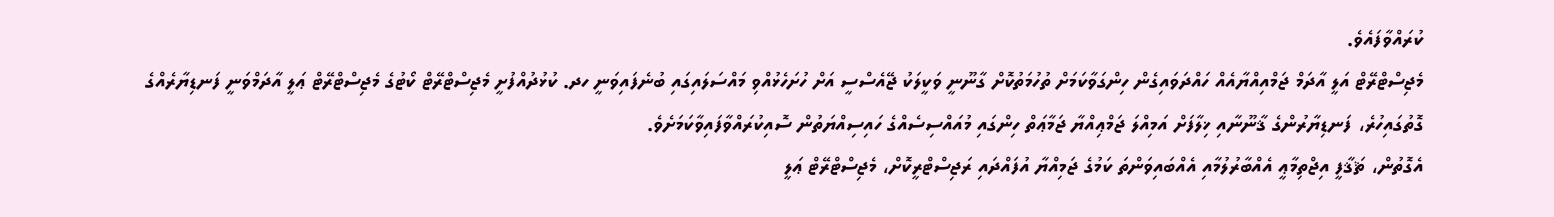ކުރައްވާފައެވެ.
މެޖިސްޓްރޭޓް އަލީ އާދަމް ޖަމްއިއްޔާއެއް ހައްދަވައިގެން ހިންގަވާކަމަށް ތުހުމަތުކޮށް ގާނޫނީ ވަކީލަކު ޖޭއެސްސީ އަށް ހުށަހެޅުއްވި މައްސަލައިގައި ބުނެފައިވަނީ ހދ. ކުޅުދުއްފުށީ މެޖިސްޓްރޭޓް ކޯޓުގެ މެޖިސްޓްރޭޓް ޢަލީ އާދަމްވަނީ ފަނޑިޔާރެއްގެ ގޮތުގައިހުރެ، ފަނޑިޔާރުންގެ ޤާނޫނާއި ޚިލާފަށް އަމިއްލަ ޖަމްޢިއްޔާ ޖަމާޢަތް ހިންގައި މުއައްސިސެއްގެ ހައިސިއްޔަތުން ސޮއިކުރައްވާފައިވާކަމަށެވެ.
އެގޮތުން، ޘަޤާފީ އިޖްތިމާޢީ އެއްބާރުލުމާއި އެއްބައިވަންތަ ކަމުގެ ޖަމިއްޔާ އުފައްދައި ރަޖިސްޓްރީކޮށް، މެޖިސްޓްރޭޓް ޢަލީ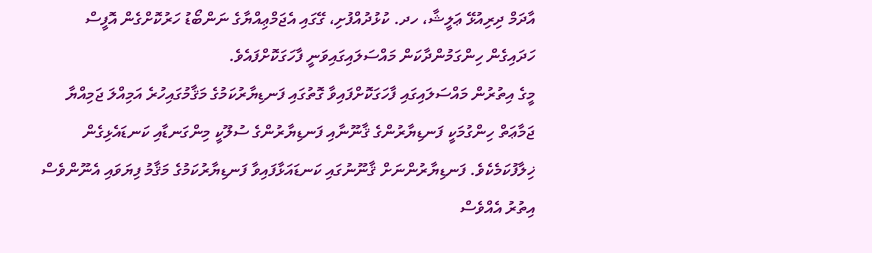އާދަމް ދިރިއުޅޭ ޢަލީޝާ، ހދ. ކުޅުދުއްފުށި، ގޭގައި އެޖަމްޢިއްޔާގެ ނަންބޯޑު ހަރުކޮށްގެން އޮފީސް ހަދައިގެން ހިންގަމުންދާކަން މައްސަލައިގައިވަނީ ފާހަގަކޮށްފައެވެ.
މީގެ އިތުރުން މައްސަލައިގައި ފާހަގަކޮށްފައިވާ ގޮތުގައި ފަނޑިޔާރުކަމުގެ މަޤާމުގައިހުރެ އަމިއްލަ ޖަމިއްޔާ ޖަމާޢަތް ހިންގުމަކީ ފަނޑިޔާރުންގެ ޤާނޫނާއި ފަނޑިޔާރުންގެ ސުލޫކީ މިންގަނޑާއި ކަނޑައެޅިގެން ޚިލާފުކަމެކެވެ. ފަނޑިޔާރުންނަށް ޤާނޫނުގައި ކަނޑައަޅާފައިވާ ފަނޑިޔާރުކަމުގެ މަޤާމު ފިޔަވައި އެނޫންވެސް އިތުރު އެއްވެސް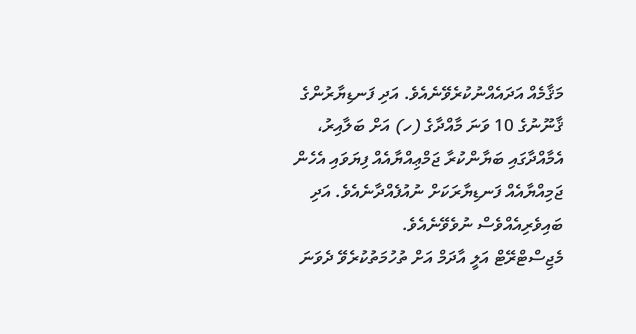މަޤާމެއް އަދައެއްނުކުރެވޭނެއެވެ. އަދި ފަނޑިޔާރުންގެ ޤާނޫނުގެ 10 ވަނަ މާއްދާގެ (ހ) އަށް ބަލާއިރު، އެމާއްދާގައި ބަޔާންކުރާ ޖަމްޢިއްޔާއެއް ފިޔަވައި އެހެން ޖަމިއްޔާއެއް ފަނޑިޔާރަކަށް ނުއުފެއްދާނެއެވެ. އަދި ބައިވެރިއެއްވެސް ނުވެވޭނެއެވެ.
މެޖިސްޓްރޭޓް އަލީ އާދަމް އަށް ތުހުމަތުކުރެވޭ ދެވަނަ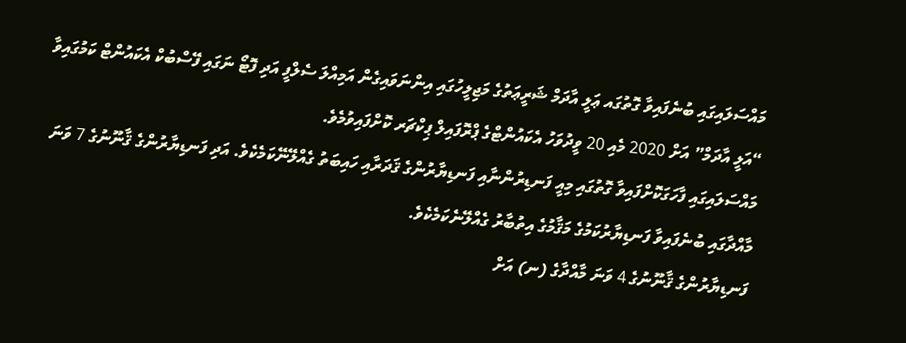މައްސަލައިގައި ބުނެފައިވާ ގޮތުގައ ޢަލީ އާދަމް ޝަރީޢަތުގެ މަޖިލީހުގައި އިންނަވައިގެން އަމިއްލަ ސެލްފީ އަދި ފޮޓޯ ނަގައި ފޭސްބުކް އެކައުންޓް ކަމުގައިވާ “އަލީ އާދަމް” އަށް 2020 މެއި 20 ވީދުވަހު އެކައުންޓްގެ ޕްރޮފައިލް ޕިކްޗަރ ކޮށްފައިވުމެވެ.
މައްސަލައިގައި ފާހަގަކޮށްފައިވާ ގޮތުގައި މިއީ ފަނޑިރުންނާއި ފަނޑިޔާރުންގެ ޤަދަރާއި ހައިބަތު ގެއްލޭނޭކަމެކެވެ. އަދި ފަނޑިޔާރުންގެ ޤާނޫނުގެ 7 ވަނަ މާއްދާގައި ބުނެފައިވާ ފަނޑިޔާރުކަމުގެ މަޤާމުގެ އިތުބާރު ގެއްލޭނެކަމެކެވެ.
ފަނޑިޔާރުންގެ ޤާނޫނުގެ 4 ވަނަ މާއްދާގެ (ނ) އަށް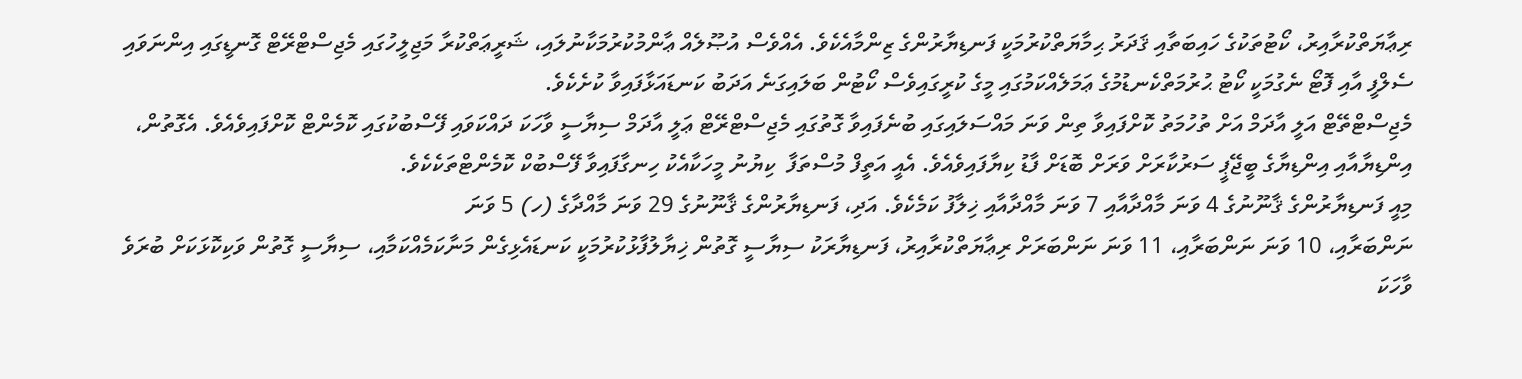ރިޢާޔަތްކުރާއިރު، ކޯޓުތަކުގެ ހައިބަތާއި ޤަދަރު ޙިމާޔަތްކުރުމަކީ ފަނޑިޔާރުންގެ ޒިންމާއެކެވެ. އެއްވެސް އުޞޫލެއް ޢާންމުކުރުމަކާނުލައި، ޝަރީޢަތްކުރާ މަޖިލީހުގައި މެޖިސްޓްރޭޓް ގޮނޑީގައި އިންނަވައި ސެލްފީ އާއި ފޮޓޯ ނެގުމަކީ ކޯޓު ޙުރުމަތްކެނޑުމުގެ ޢަމަލެއްކަމުގައި މީގެ ކުރީގައިވެސް ކޯޓުން ބަލައިގަނެ އަދަބު ކަނޑައަޅާފައިވާ ކުށެކެވެ.
މެޖިސްޓްތޭޓް އަލީ އާދަމް އަށް ތުހުމަތު ކޮށްފައިވާ ތިން ވަނަ މައްސަލައިގައި ބުނެފައިވާ ގޮތުގައި މެޖިސްޓްރޭޓް ޢަލީ އާދަމް ސިޔާސީ ވާހަކަ ދައްކަވައި ފޭސްބުކުގައި ކޮމެންޓް ކޮށްފައިވެއެވެ. އެގޮތުން، އިންޑިޔާއާއި އިންޑިޔާގެ ބީޖޭޕީ ސަރުކާރަށް ވަރަށް ބޮޑަށް ފާޑު ކިޔާފައިވެއެވެ. އެއީ އަތީފް މުސްތަފާ  ކިޔުނު މީހަކާއެކު ހިނގާފައިވާ ފޭސްބުކް ކޮމެންޓްތަކެކެވެ.
މިއީ ފަނޑިޔާރުންގެ ޤާނޫނުގެ 4 ވަނަ މާއްދާއާއި 7 ވަނަ މާއްދާއާއި ޚިލާފު ކަމެކެވެ. އަދި، ފަނޑިޔާރުންގެ ޤާނޫނުގެ 29 ވަނަ މާއްދާގެ (ހ) 5 ވަނަ
ނަންބަރާއި، 10 ވަނަ ނަންބަރާއި، 11 ވަނަ ނަންބަރަށް ރިޢާޔަތްކުރާއިރު، ފަނޑިޔާރަކު ސިޔާސީ ގޮތުން ޚިޔާލުފާޅުކުރުމަކީ ކަނޑައެޅިގެން މަނާކަމެއްކަމާއި، ސިޔާސީ ގޮތުން ވަކިކޮޅަކަށް ބުރަވެ ވާހަކަ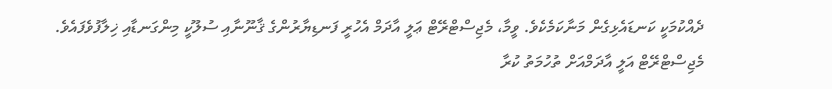ދެއްކުމަކީ ކަނޑައެޅިގެން މަނާކަމެކެވެ. ވީމާ، މެޖިސްޓްރޭޓް ޢަލީ އާދަމް އެހުރީ ފަނޑިޔާރުންގެ ޤާނޫނާއި ސުލޫކީ މިންގަނޑާއި ޚިލާފުވެފައެވެ.
މެޖިސްޓްރޭޓް އަލީ އާދަމްއަށް ތުހުމަތު ކުރާ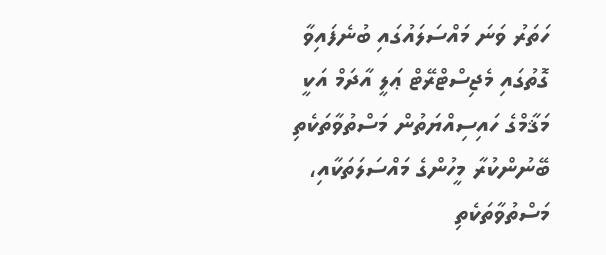ހަތަރު ވަނަ މައްސަލައުގައި ބުނެފައިވާ ގޮތުގައި މެޖިސްޓްރޭޓް ޢަލީ އާދަމް އަކީ މަޤާމްގެ ހައިސިއްޔަތުން މަސްތުވާތަކެތި ބޭނުންކުރާ މީހުންގެ މައްސަލަތަކާއި، މަސްތުވާތަކެތި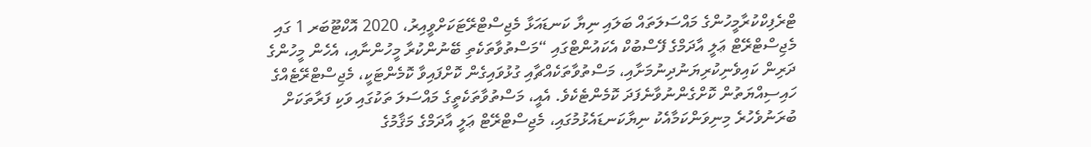ޓްރެފިކްކުރާމީހުންގެ މައްސަލަތައް ބަލައި ނިޔާ ކަނޑައަޅާ މެޖިސްޓްރޭޓަކަށްވީއިރު، 2020 އޮކްޓޫބަރ 1 ގައި މެޖިސްޓްރޭޓް ޢަލީ އާދަމްގެ ފޭސްބުކް އެކައުންޓްގައި “މަސްތުވާތަކެތި ބޭނުންކުރާ މީހުންނާއި، އެހެން މީހުންގެ ދަރިން ކައިވެނިކުރިޔަނުދިނުމަށާއި، މަސްތުވާތަކެއްޗާއި ގުޅުވައިގެން ކޮށްފައިވާ ކޮމެންޓަކީ، މެޖިސްޓްރޭޓެއްގެ ހައިސިއްޔަތުން ކޮށްގެންނުވާނެފަދަ ކޮމެންޓެކެވެ. އެއީ، މަސްތުވާތަކެތީގެ މައްސަލަ ތަކުގައި ވަކި ފަރާތަކަށް ބުރަނުވެހުރެ މިނިވަންކަމާއެކު ނިޔާކަނޑައެޅުމުގައި، މެޖިސްޓްރޭޓް ޢަލީ އާދަމްގެ މަޤާމުގެ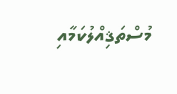މުސްތަޤިއްލުކަމާއި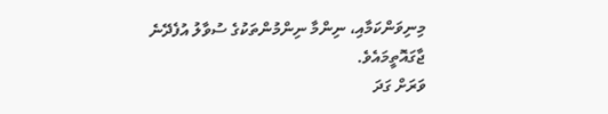މިނިވަންކަމާއި، ނިންމާ ނިންމުންތަކުގެ ސުވާލު އުފެދޭނެ ޖާގައޮތީމައެވެ.
ވަރަށް ގަދަ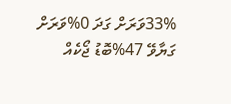33%ވަރަށް ގަދަ 0%ވަރަށް ގަޔާވޭ 47%ބޮޑު ޖޯކެއް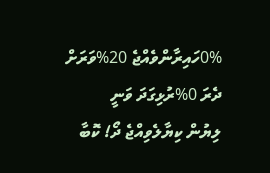0%ހައިރާންވެއްޖެ 20%ވަރަށް ދެރަ 0%ރުޅިގަދަ ވަނީ
ލިޔުން ކިޔާލެވިއްޖެ ދޯ! ކޮބާ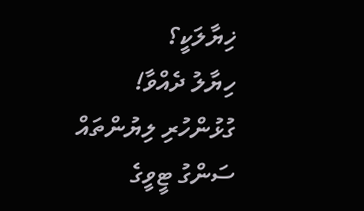ޚިޔާލަކީ؟
ހިޔާލު ދެއްވާ!
ގުޅުންހުރި ލިޔުންތައް
ސަންގު ޓީވީގެ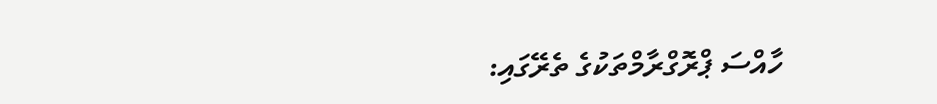ހާއްސަ ޕްރޮގްރާމްތަކުގެ ތެރޭގައި: